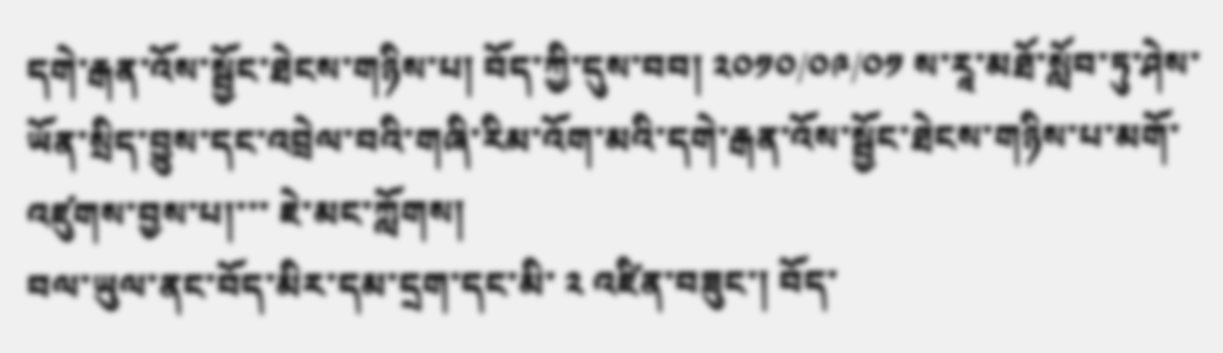དགེ་རྒན་འོས་སྦྱོང་ཐེངས་གཉིས་པ། བོད་ཀྱི་དུས་བབ། ༢༠༡༠/༠༩/༠༡ ས་རཱ་མཐོ་སློབ་ཏུ་ཤེས་ཡོན་སྲིད་བྱུས་དང་འབྲེལ་བའི་གཞི་རིམ་འོག་མའི་དགེ་རྒན་འོས་སྦྱོང་ཐེངས་གཉིས་པ་མགོ་འཛུགས་བྱས་པ།་་་ ཇེ་མང་ཀློགས།
བལ་ཡུལ་ནང་བོད་མིར་དམ་དྲག་དང་མི་ ༢ འཛིན་བཟུང་། བོད་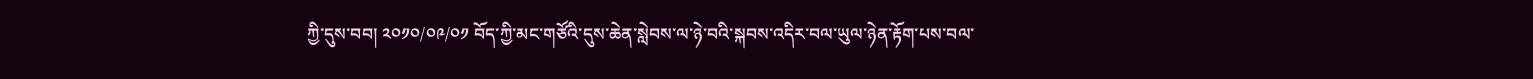ཀྱི་དུས་བབ། ༢༠༡༠/༠༩/༠༡ བོད་ཀྱི་མང་གཙོའི་དུས་ཆེན་སླེབས་ལ་ཉེ་བའི་སྐབས་འདིར་བལ་ཡུལ་ཉེན་རྟོག་པས་བལ་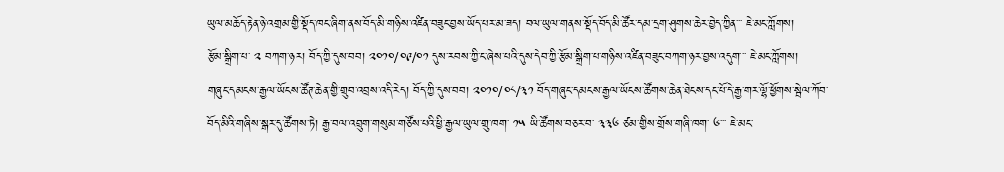ཡུལ་མཆོད་རྟེན་ཉེ་འགྲམ་གྱི་སྡོད་ཁང་ཞིག་ནས་བོད་མི་གཉིས་འཛིན་བཟུང་བྱས་ཡོད་པར་མ་ཟད། བལ་ཡུལ་གནས་སྡོད་བོད་མི་ཚོར་དམ་དྲག་ཤུགས་ཆེར་བྱེད་ཀྱིན་་་ ཇེ་མང་ཀློགས།
རྩོམ་སྒྲིག་པ་ ༢ བཀག་ཉར། བོད་ཀྱི་དུས་བབ། ༢༠༡༠/༠༩/༠༡ དུས་རབས་ཀྱི་ང་ཞེས་པའི་དུས་དེབ་ཀྱི་རྩོམ་སྒྲིག་པ་གཉིས་འཛིན་བཟུང་བཀག་ཉར་བྱས་འདུག་་་ ཇེ་མང་ཀློགས།
གཞུང་དམངས་རྒྱལ་ཡོངས་ཚོཊ་ཆེན་གྱི་གྲུབ་འབྲས་འདི་རེད། བོད་ཀྱི་དུས་བབ། ༢༠༡༠/༠༨/༣༡ བོད་གཞུང་དམངས་རྒྱལ་ཡོངས་ཚོགས་ཆེན་ཐེངས་དང་པོ་དེ་རྒྱ་གར་ལྷོ་ཕྱོགས་སྦེལ་ཀོབ་བོད་མིའི་གཞིས་སྒར་དུ་ཚོགས་ཏེ། རྒྱ་བལ་འབྲུག་གསུམ་གཙོས་པའི་ཕྱི་རྒྱལ་ཡུལ་གྲུ་ཁག་ ༡༥ ཡི་ཚོགས་བཅར་བ་ ༣༣༦ ཙམ་གྱིས་གྲོས་གཞི་ཁག་ ༦་་་ ཇེ་མང་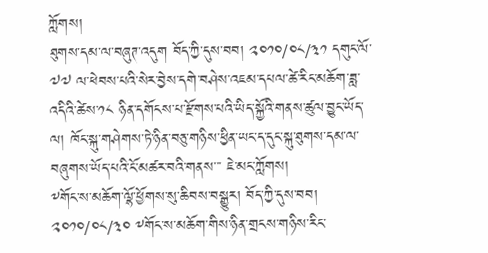ཀློགས།
ཐུགས་དམ་ལ་བཞུཊ་འདུག བོད་ཀྱི་དུས་བབ། ༢༠༡༠/༠༨/༣༡ དགུང་ལོ་ ༧༧ ལ་ཕེབས་པའི་སེར་བྱེས་དགེ་བཤེས་འཇམ་དཔལ་ཚེ་རིང་མཆོག་ཟླ་འདིའི་ཚེས་༡༨ ཉིན་དགོངས་པ་རྫོགས་པའི་ཡིད་སྐྱོའི་གནས་ཚུལ་བྱུང་ཡོད་ལ། ཁོང་སྐུ་གཤེགས་ཏེ་ཉིན་བཅུ་གཉིས་ཕྱིན་ཡང་ད་དུང་སྐུ་ཐུགས་དམ་ལ་བཞུགས་ཡོད་པའི་ངོ་མཚར་བའི་གནས་་་ ཇེ་མང་ཀློགས།
༸གོང་ས་མཆོག་ལྷོ་ཕྱོགས་སུ་ཆིབས་བསྒྱུར། བོད་ཀྱི་དུས་བབ། ༢༠༡༠/༠༨/༣༠ ༸གོང་ས་མཆོག་གིས་ཉིན་གྲངས་གཉིས་རིང་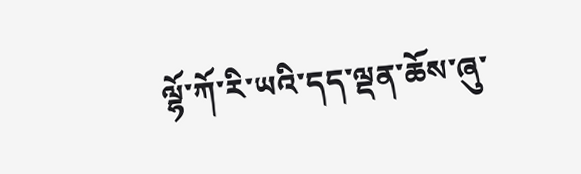ལྷོ་ཀོ་རི་ཡའི་དད་ལྡན་ཆོས་ཞུ་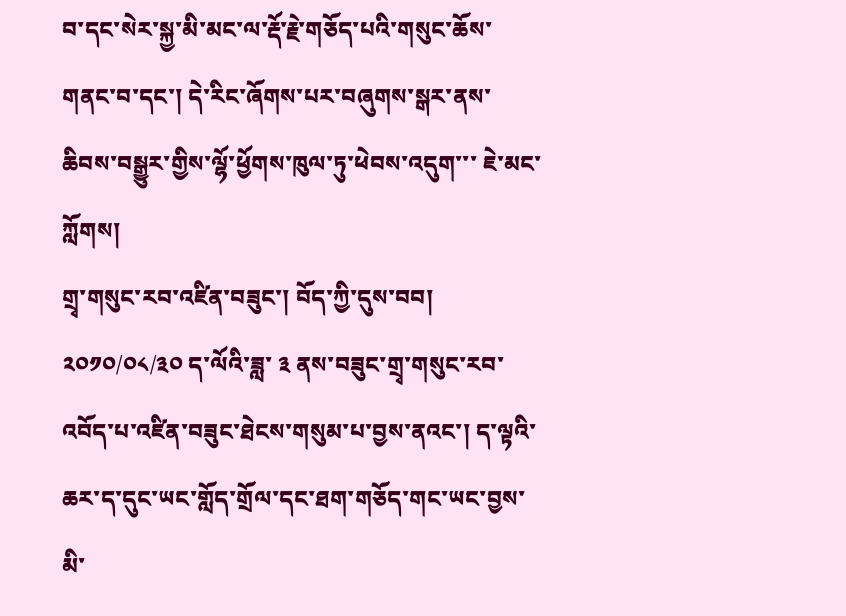བ་དང་སེར་སྐྱ་མི་མང་ལ་རྡོ་རྗེ་གཅོད་པའི་གསུང་ཆོས་གནང་བ་དང་། དེ་རིང་ཞོགས་པར་བཞུགས་སྒར་ནས་ཆིབས་བསྒྱུར་གྱིས་ལྷོ་ཕྱོགས་ཁུལ་ཏུ་ཕེབས་འདུག་་་ ཇེ་མང་ཀློགས།
གྲྭ་གསུང་རབ་འཛིན་བཟུང་། བོད་ཀྱི་དུས་བབ། ༢༠༡༠/༠༨/༣༠ ད་ལོའི་ཟླ་ ༣ ནས་བཟུང་གྲྭ་གསུང་རབ་འབོད་པ་འཛིན་བཟུང་ཐེངས་གསུམ་པ་བྱས་ནའང་། ད་ལྟའི་ཆར་ད་དུང་ཡང་གློད་གྲོལ་དང་ཐག་གཅོད་གང་ཡང་བྱས་མི་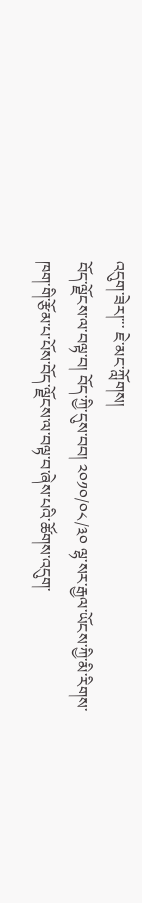འདུག་ཟེར།་་་ ཇེ་མང་ཀློགས།
བོད་ལྗོངས་ལ་བལྟ་བ། བོད་ཀྱི་དུས་བབ། ༢༠༡༠/༠༨/༣༠ ལྷ་སར་རྒྱལ་ཡོངས་ཀྱི་མི་རིགས་ཁག་གི་རྩོམ་པ་པོས་བོད་ལྗོངས་ལ་བལྟ་བ་ཞེས་པའི་ཚོགས་འདུག་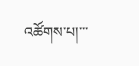འཚོགས་པ།་་་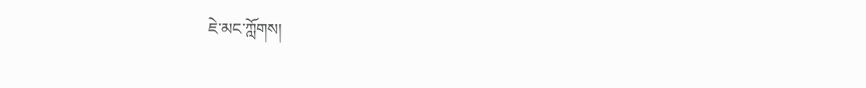ཇེ་མང་ཀློགས།